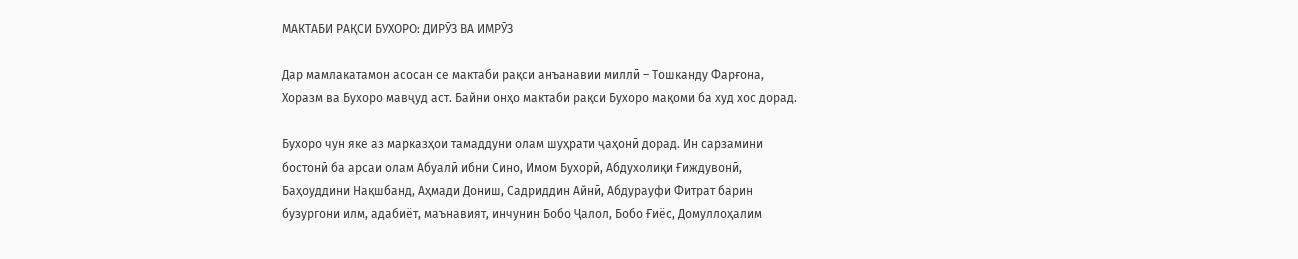МАКТАБИ РАҚСИ БУХОРО: ДИРӮЗ ВА ИМРӮЗ

Дар мамлакатамон асосан се мактаби рақси анъанавии миллӣ – Тошканду Фарғона, Хоразм ва Бухоро мавҷуд аст. Байни онҳо мактаби рақси Бухоро мақоми ба худ хос дорад.

Бухоро чун яке аз марказҳои тамаддуни олам шуҳрати ҷаҳонӣ дорад. Ин сарзамини бостонӣ ба арсаи олам Абуалӣ ибни Сино, Имом Бухорӣ, Абдухолиқи Ғиждувонӣ, Баҳоуддини Нақшбанд, Аҳмади Дониш, Садриддин Айнӣ, Абдурауфи Фитрат барин бузургони илм, адабиёт, маънавият, инчунин Бобо Ҷалол, Бобо Ғиёс, Домуллоҳалим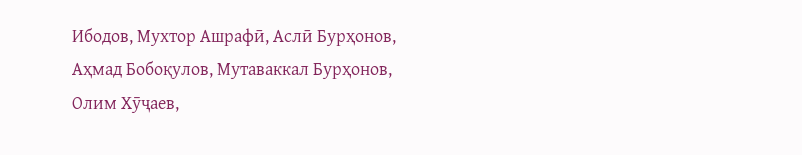Ибодов, Мухтор Ашрафӣ, Аслӣ Бурҳонов, Аҳмад Бобоқулов, Мутаваккал Бурҳонов, Олим Хӯҷаев,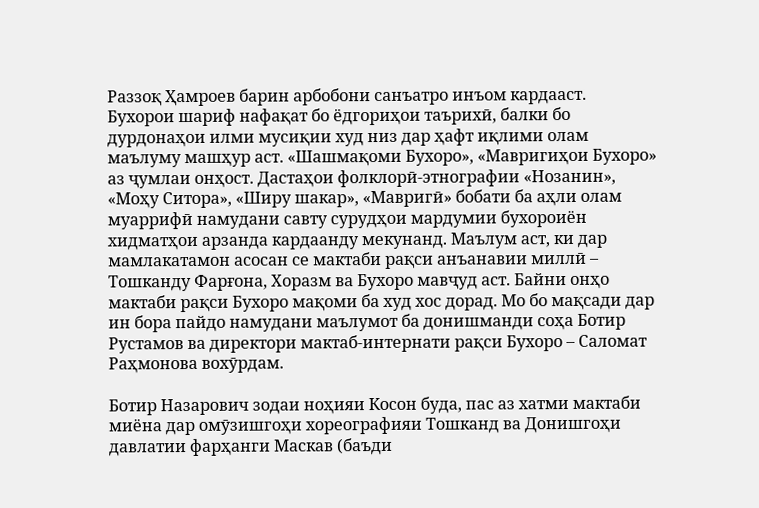Раззоқ Ҳамроев барин арбобони санъатро инъом кардааст. Бухорои шариф нафақат бо ёдгориҳои таърихӣ, балки бо дурдонаҳои илми мусиқии худ низ дар ҳафт иқлими олам маълуму машҳур аст. «Шашмақоми Бухоро», «Мавригиҳои Бухоро» аз ҷумлаи онҳост. Дастаҳои фолклорӣ-этнографии «Нозанин», «Моҳу Ситора», «Ширу шакар», «Мавригӣ» бобати ба аҳли олам муаррифӣ намудани савту сурудҳои мардумии бухороиён хидматҳои арзанда кардаанду мекунанд. Маълум аст, ки дар мамлакатамон асосан се мактаби рақси анъанавии миллӣ – Тошканду Фарғона, Хоразм ва Бухоро мавҷуд аст. Байни онҳо мактаби рақси Бухоро мақоми ба худ хос дорад. Мо бо мақсади дар ин бора пайдо намудани маълумот ба донишманди соҳа Ботир Рустамов ва директори мактаб-интернати рақси Бухоро – Саломат Раҳмонова вохӯрдам.

Ботир Назарович зодаи ноҳияи Косон буда, пас аз хатми мактаби миёна дар омӯзишгоҳи хореографияи Тошканд ва Донишгоҳи давлатии фарҳанги Маскав (баъди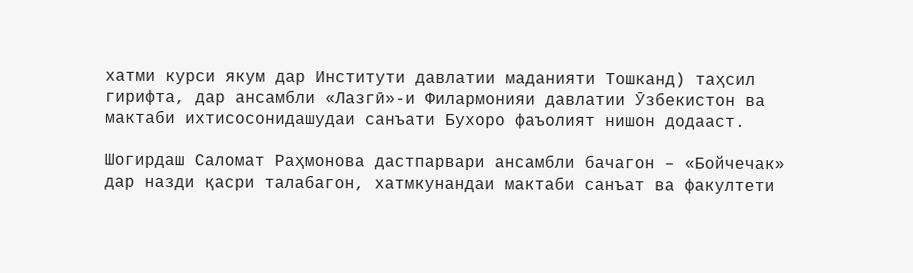хатми курси якум дар Институти давлатии маданияти Тошканд) таҳсил гирифта, дар ансамбли «Лазгӣ»-и Филармонияи давлатии Ӯзбекистон ва мактаби ихтисосонидашудаи санъати Бухоро фаъолият нишон додааст.

Шогирдаш Саломат Раҳмонова дастпарвари ансамбли бачагон – «Бойчечак» дар назди қасри талабагон, хатмкунандаи мактаби санъат ва факултети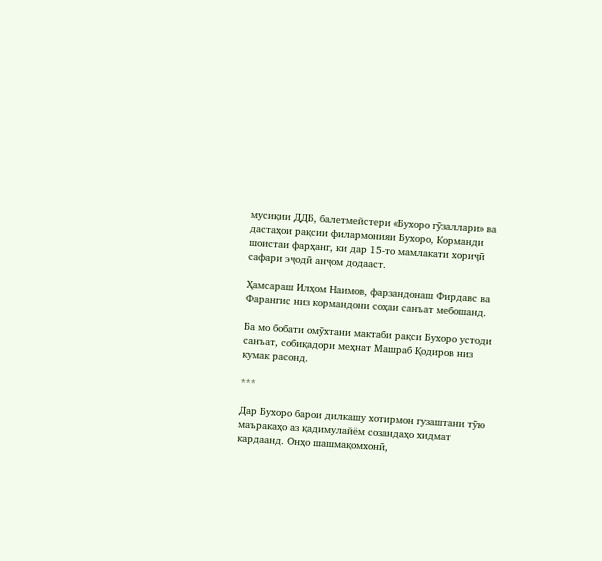мусиқии ДДБ, балетмейстери «Бухоро гӯзаллари» ва дастаҳои рақсии филармонияи Бухоро, Корманди шоистаи фарҳанг, ки дар 15-то мамлакати хориҷӣ сафари эҷодӣ анҷом додааст.

Ҳамсараш Илҳом Наимов, фарзандонаш Фирдавс ва Фарангис низ кормандони соҳаи санъат мебошанд.

Ба мо бобати омӯхтани мактаби рақси Бухоро устоди санъат, собиқадори меҳнат Машраб Қодиров низ кумак расонд.

***

Дар Бухоро барои дилкашу хотирмон гузаштани тӯю маъракаҳо аз қадимулайём созандаҳо хидмат кардаанд. Онҳо шашмақомхонӣ,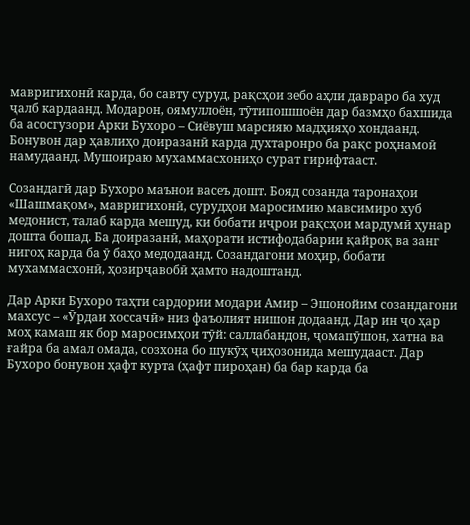мавригихонӣ карда, бо савту суруд, рақсҳои зебо аҳли давраро ба худ ҷалб кардаанд. Модарон, оямуллоён, тӯтипошшоён дар базмҳо бахшида ба асосгузори Арки Бухоро – Сиёвуш марсияю мадҳияҳо хондаанд. Бонувон дар ҳавлиҳо доиразанӣ карда духтаронро ба рақс роҳнамоӣ намудаанд. Мушоираю мухаммасхониҳо сурат гирифтааст.

Созандагӣ дар Бухоро маънои васеъ дошт. Бояд созанда таронаҳои «Шашмақом», мавригихонӣ, сурудҳои маросимию мавсимиро хуб медонист, талаб карда мешуд, ки бобати иҷрои рақсҳои мардумӣ ҳунар дошта бошад. Ба доиразанӣ, маҳорати истифодабарии қайроқ ва занг нигоҳ карда ба ӯ баҳо медодаанд. Созандагони моҳир, бобати мухаммасхонӣ, ҳозирҷавобӣ ҳамто надоштанд.

Дар Арки Бухоро таҳти сардории модари Амир – Эшонойим созандагони махсус – «Ӯрдаи хоссачӣ» низ фаъолият нишон додаанд. Дар ин ҷо ҳар моҳ камаш як бор маросимҳои тӯй: саллабандон, ҷомапӯшон, хатна ва ғайра ба амал омада, созхона бо шукӯҳ ҷиҳозонида мешудааст. Дар Бухоро бонувон ҳафт курта (ҳафт пироҳан) ба бар карда ба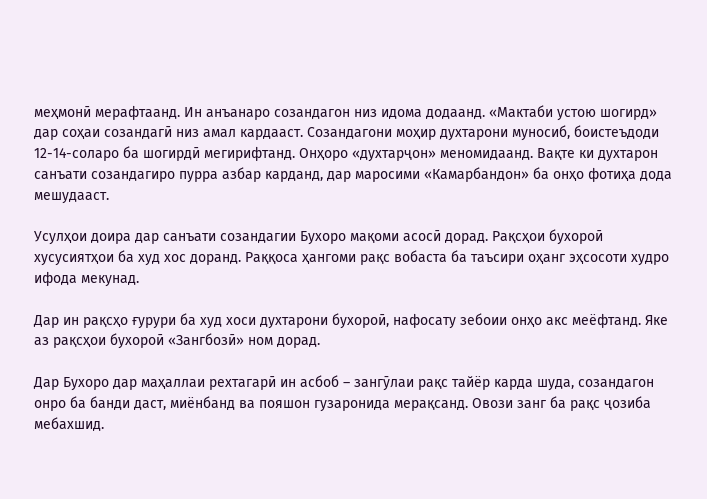меҳмонӣ мерафтаанд. Ин анъанаро созандагон низ идома додаанд. «Мактаби устою шогирд» дар соҳаи созандагӣ низ амал кардааст. Созандагони моҳир духтарони муносиб, боистеъдоди 12-14-соларо ба шогирдӣ мегирифтанд. Онҳоро «духтарҷон» меномидаанд. Вақте ки духтарон санъати созандагиро пурра азбар карданд, дар маросими «Камарбандон» ба онҳо фотиҳа дода мешудааст.

Усулҳои доира дар санъати созандагии Бухоро мақоми асосӣ дорад. Рақсҳои бухороӣ хусусиятҳои ба худ хос доранд. Раққоса ҳангоми рақс вобаста ба таъсири оҳанг эҳсосоти худро ифода мекунад.

Дар ин рақсҳо ғурури ба худ хоси духтарони бухороӣ, нафосату зебоии онҳо акс меёфтанд. Яке аз рақсҳои бухороӣ «Зангбозӣ» ном дорад.

Дар Бухоро дар маҳаллаи рехтагарӣ ин асбоб – зангӯлаи рақс тайёр карда шуда, созандагон онро ба банди даст, миёнбанд ва пояшон гузаронида мерақсанд. Овози занг ба рақс ҷозиба мебахшид.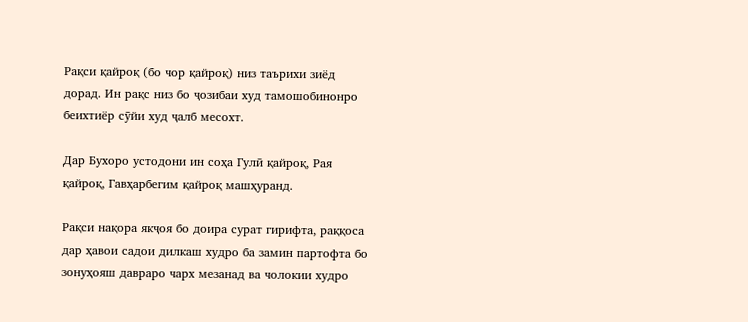Рақси қайроқ (бо чор қайроқ) низ таърихи зиёд дорад. Ин рақс низ бо ҷозибаи худ тамошобинонро беихтиёр сӯйи худ ҷалб месохт.

Дар Бухоро устодони ин соҳа Гулӣ қайроқ, Рая қайроқ, Гавҳарбегим қайроқ машҳуранд.

Рақси нақора якҷоя бо доира сурат гирифта, раққоса дар ҳавои садои дилкаш худро ба замин партофта бо зонуҳояш давраро чарх мезанад ва чолокии худро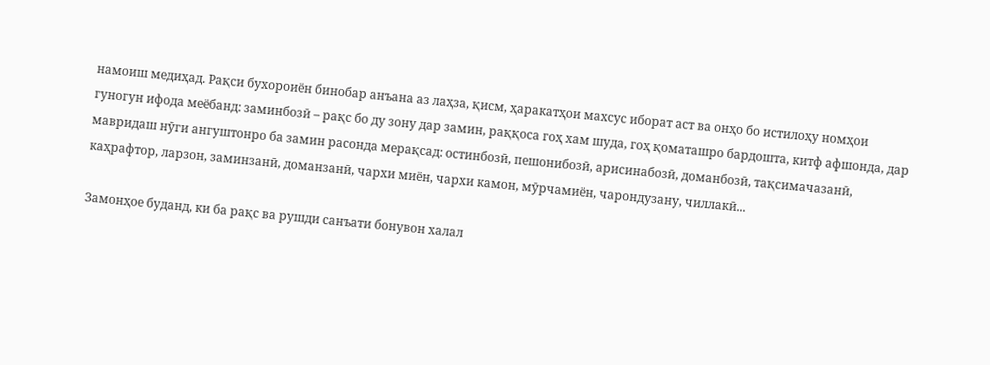намоиш медиҳад. Рақси бухороиён бинобар анъана аз лаҳза, қисм, ҳаракатҳои махсус иборат аст ва онҳо бо истилоҳу номҳои гуногун ифода меёбанд: заминбозӣ – рақс бо ду зону дар замин, раққоса гоҳ хам шуда, гоҳ қоматашро бардошта, китф афшонда, дар мавридаш нӯги ангуштонро ба замин расонда мерақсад: остинбозӣ, пешонибозӣ, арисинабозӣ, доманбозӣ, тақсимачазанӣ, каҳрафтор, ларзон, заминзанӣ, доманзанӣ, чархи миён, чархи камон, мӯрчамиён, чарондузану, чиллакӣ...

Замонҳое буданд, ки ба рақс ва рушди санъати бонувон халал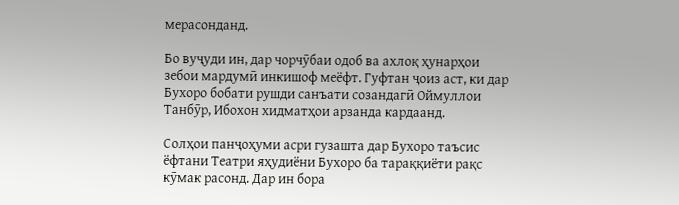мерасонданд.

Бо вуҷуди ин, дар чорчӯбаи одоб ва ахлоқ ҳунарҳои зебои мардумӣ инкишоф меёфт. Гуфтан ҷоиз аст, ки дар Бухоро бобати рушди санъати созандагӣ Оймуллои Танбӯр, Ибохон хидматҳои арзанда кардаанд.

Солҳои панҷоҳуми асри гузашта дар Бухоро таъсис ёфтани Театри яҳудиёни Бухоро ба тараққиёти рақс кӯмак расонд. Дар ин бора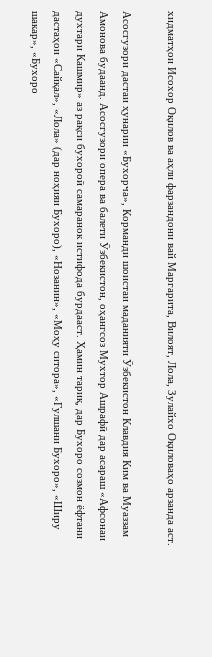хидматҳои Исохор Оқилов ва аҳли фарзандони вай Маргарита, Вилоят, Лола, Зулайхо Оқиловаҳо арзанда аст.

Асосгузори дастаи ҳунарии «Бухорча», Корманди шоистаи маданияти Ӯзбекистон Клавдия Ким ва Муаззам Амонова будаанд. Асосгузори опера ва балети Ӯзбекистон, оҳангсоз Мухтор Ашрафӣ дар асараш «Афсонаи духтари Кашмир» аз рақси бухороӣ самаранок истифода бурдааст. Ҳамин тариқ, дар Бухоро созмон ёфтани дастаҳои «Сайқал», «Лола» (дар ноҳияи Бухоро), «Нозанин», «Моҳу ситора», «Гулшани Бухоро», «Ширу шакар», «Бухоро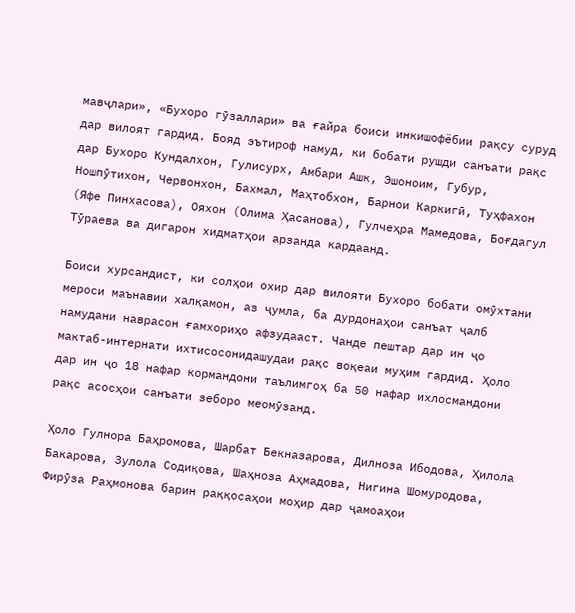мавҷлари», «Бухоро гӯзаллари» ва ғайра боиси инкишофёбии рақсу суруд дар вилоят гардид. Бояд эътироф намуд, ки бобати рушди санъати рақс дар Бухоро Кундалхон, Гулисурх, Амбари Ашк, Эшоноим, Губур, Ношпӯтихон, Червонхон, Бахмал, Маҳтобхон, Барнои Каркигӣ, Туҳфахон (Яфе Пинхасова), Ояхон (Олима Ҳасанова), Гулчеҳра Мамедова, Боғдагул Тӯраева ва дигарон хидматҳои арзанда кардаанд.

Боиси хурсандист, ки солҳои охир дар вилояти Бухоро бобати омӯхтани мероси маънавии халқамон, аз ҷумла, ба дурдонаҳои санъат ҷалб намудани наврасон ғамхориҳо афзудааст. Чанде пештар дар ин ҷо мактаб-интернати ихтисосонидашудаи рақс воқеаи муҳим гардид. Ҳоло дар ин ҷо 18 нафар кормандони таълимгоҳ ба 50 нафар ихлосмандони рақс асосҳои санъати зеборо меомӯзанд.

Ҳоло Гулнора Баҳромова, Шарбат Бекназарова, Дилноза Ибодова, Ҳилола Бакарова, Зулола Содиқова, Шаҳноза Аҳмадова, Нигина Шомуродова, Фирӯза Раҳмонова барин раққосаҳои моҳир дар ҷамоаҳои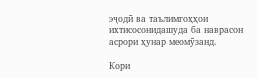эҷодӣ ва таълимгоҳҳои ихтисосонидашуда ба наврасон асрори ҳунар меомӯзанд.

Кори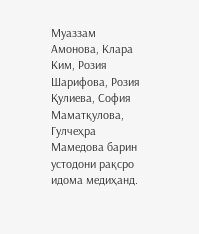Муаззам Амонова, Клара Ким, Розия Шарифова, Розия Қулиева, София Маматқулова, Гулчеҳра Мамедова барин устодони рақсро идома медиҳанд.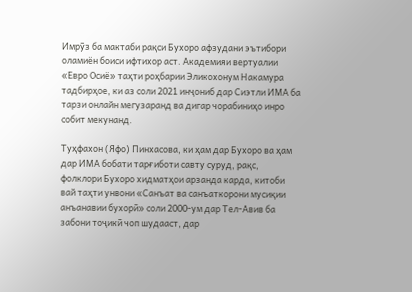Имрӯз ба мактаби рақси Бухоро афзудани эътибори оламиён боиси ифтихор аст. Академияи вертуалии «Евро Осиё» таҳти роҳбарии Эликохонум Накамура тадбирҳое, ки аз соли 2021 инҷониб дар Сиэтли ИМА ба тарзи онлайн мегузаранд ва дигар чорабиниҳо инро собит мекунанд.

Туҳфахон (Яфо) Пинхасова, ки ҳам дар Бухоро ва ҳам дар ИМА бобати тарғиботи савту суруд, рақс, фолклори Бухоро хидматҳои арзанда карда, китоби вай таҳти унвони «Санъат ва санъаткорони мусиқии анъанавии бухорӣ» соли 2000-ум дар Тел-Авив ба забони тоҷикӣ чоп шудааст, дар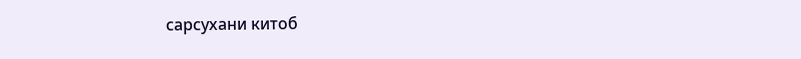сарсухани китоб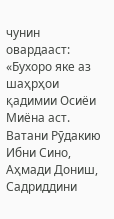чунин овардааст: «Бухоро яке аз шаҳрҳои қадимии Осиёи Миёна аст. Ватани Рӯдакию Ибни Сино, Аҳмади Дониш, Садриддини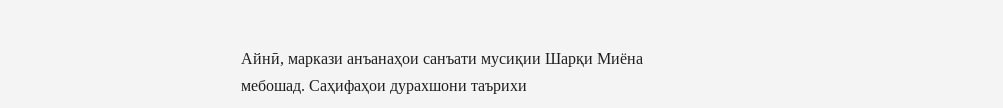Айнӣ, маркази анъанаҳои санъати мусиқии Шарқи Миёна мебошад. Саҳифаҳои дурахшони таърихи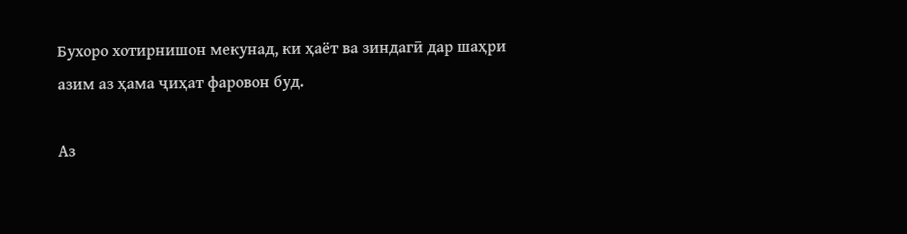Бухоро хотирнишон мекунад, ки ҳаёт ва зиндагӣ дар шаҳри азим аз ҳама ҷиҳат фаровон буд.

Аз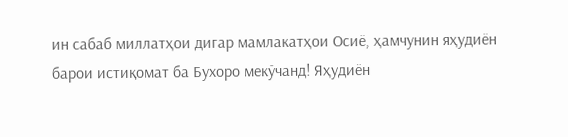ин сабаб миллатҳои дигар мамлакатҳои Осиё, ҳамчунин яҳудиён барои истиқомат ба Бухоро мекӯчанд! Яҳудиён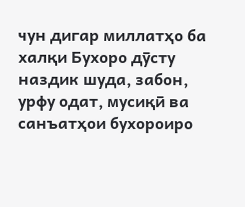чун дигар миллатҳо ба халқи Бухоро дӯсту наздик шуда, забон, урфу одат, мусиқӣ ва санъатҳои бухороиро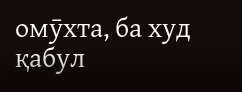омӯхта, ба худ қабул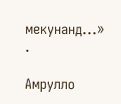мекунанд...» .

Амрулло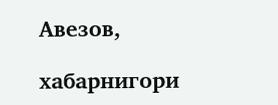Авезов,

хабарнигори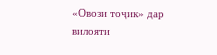«Овози тоҷик» дар вилояти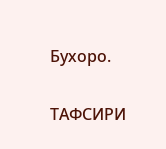Бухоро.

ТАФСИРИ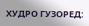ХУДРО ГУЗОРЕД: